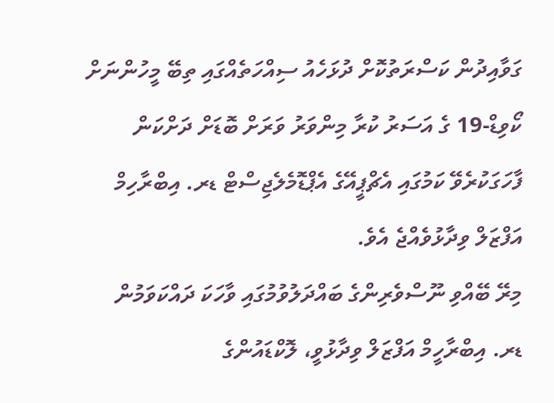ގަވާއިދުން ކަސްރަތުކޮށް ދުޅަހެއު ސިއްހަތެއްގައި ތިބޭ މީހުންނަށް ކޯވިޑް-19 ގެ އަސަރު ކުރާ މިންވަރު ވަރަށް ބޮޑަށް ދަށްކަން ފާހަގަކުރެވޭ ކަމުގައި އެޗްޕީއޭގެ އެޕްޑޮމެލެޖިސްޓް ޑރ. އިބްރާހިމް އަފްޒަލް ވިދާޅުވެއްޖެ އެވެ.
މިރޭ ބޭއްވި ނޫސްވެރިންގެ ބައްދަލުވުމުގައި ވާހަކަ ދައްކަވަމުން ޑރ. އިބްރާހީމް އަފްޒަލް ވިދާޅުވީ، ލޮކްޑައުންގެ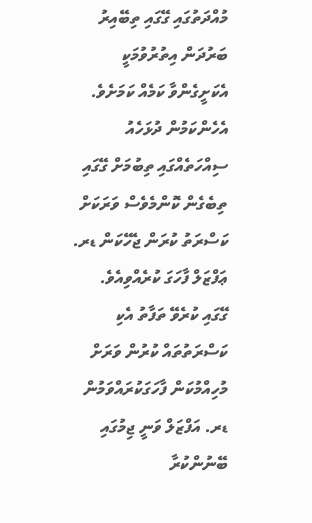މުއްދަތުގައި ގޭގައި ތިބޭއިރު ބަރުދަން އިތުރުވުމަކީ އެކަށީގެންވާ ކަމެއް ކަމަށެވެ. އެހެންކަމުން ދުޅަހެއު ސިއްހަތެއްގައި ތިބުމަށް ގޭގައި ތިބެގެން ކޮންމެވެސް ވަރަކަށް ކަސްރަތު ކުރަން ޖެހޭކަން ޑރ. ޢަފްޒަލް ފާހަގަ ކުރެއްވިއެވެ.
ގޭގައި ކުރެވޭ ތަފާތު އެކި ކަސްރަތުތައް ކުރުން ވަރަށް މުހިއްމުކަން ފާހަގަކުރައްވަމުން ޑރ. އަފްޒަލް ވަނީ ޖިމުގައި ބޭނުންކުރާ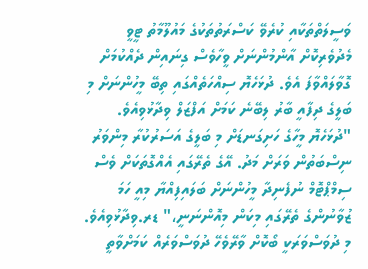ވަސީލަތްތަކާއި ކުރެވޭ ކަސްރަތުތަކުގެ މައުލޫމާތު ޓީވީ މެދުވެރިކޮށް އާންމުންނަށް ވީހާވެސް ގިނައިން ދެއްކުމަށް ގޮވާލައްވާފަ އެވެ. ދުޅަހެޔޮ ސިއްހަތެއްގައި ތިބޭ މީހުންނަށް މި ބަލީގެ ދިފާއީ ބާރު ލިބޭނެ ކަމަށް އަފްޒަލް ވިދާޅުވިއެވެ.
"ދުޅަހެޔޮ މީހާގެ ހަށިގަނޑަށް މި ބަލީގެ އަސަރުކުރާ މިންވަރު ނިސްބަތުން ވަރަށް މަދު. އޭގެ ތެރޭގައި އެއްގޮތަކަށް ވެސް ސިމްޕްޓޮމް ނުފެނިދާ މީހުންނަށް ބަލައިފިއްޔާ މިއީ ހަމަ ޒުވާނުންގެ ތެރޭގައި މިކަން މިއޮންނަނީ،" ޑރ.ވިދާޅުވިއެވެ.
މި ދުވަސްވަރަކީ ބޯކޮށް ވާރޭވެހޭ ދުވަސްވަރެއް ކަމަށްވާތީ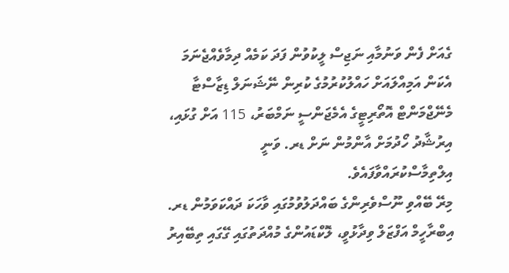ގެއަށް ފެން ވަނުމާއި ނަޖިސް ލީކުވުން ފަދަ ކަމެއް ދިމާވެއްޖެނަމަ އެކަން އަމިއްލައަށް ހައްލުކުރުމުގެ ކުރިން ނޭޝަނަލް ޑިޒާސްޓާ މެނޭޖްމަންޓް އޮތޯރިޓީގެ އެމެޖަންސީ ނަމްބަރު، 115 އަށް ގުޅައި، އިރުޝާދު ހޯދުމަށް އާންމުން ނަށް ޑރ. ވަނީ އިލްތިމާސްކުރައްވާފައެވެ.
މިރޭ ބޭއްވި ނޫސްވެރިންގެ ބައްދަލުވުމުގައި ވާހަކަ ދައްކަވަމުން ޑރ. އިބްރާހީމް އަފްޒަލް ވިދާޅުވީ، ލޮކްޑައުންގެ މުއްދަތުގައި ގޭގައި ތިބޭއިރު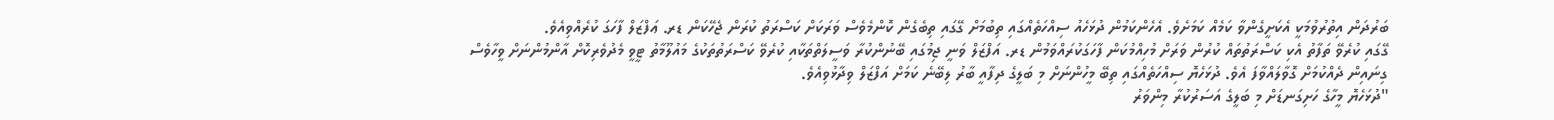ބަރުދަން އިތުރުވުމަކީ އެކަށީގެންވާ ކަމެއް ކަމަށެވެ. އެހެންކަމުން ދުޅަހެއު ސިއްހަތެއްގައި ތިބުމަށް ގޭގައި ތިބެގެން ކޮންމެވެސް ވަރަކަށް ކަސްރަތު ކުރަން ޖެހޭކަން ޑރ. ޢަފްޒަލް ފާހަގަ ކުރެއްވިއެވެ.
ގޭގައި ކުރެވޭ ތަފާތު އެކި ކަސްރަތުތައް ކުރުން ވަރަށް މުހިއްމުކަން ފާހަގަކުރައްވަމުން ޑރ. އަފްޒަލް ވަނީ ޖިމުގައި ބޭނުންކުރާ ވަސީލަތްތަކާއި ކުރެވޭ ކަސްރަތުތަކުގެ މައުލޫމާތު ޓީވީ މެދުވެރިކޮށް އާންމުންނަށް ވީހާވެސް ގިނައިން ދެއްކުމަށް ގޮވާލައްވާފަ އެވެ. ދުޅަހެޔޮ ސިއްހަތެއްގައި ތިބޭ މީހުންނަށް މި ބަލީގެ ދިފާއީ ބާރު ލިބޭނެ ކަމަށް އަފްޒަލް ވިދާޅުވިއެވެ.
"ދުޅަހެޔޮ މީހާގެ ހަށިގަނޑަށް މި ބަލީގެ އަސަރުކުރާ މިންވަރު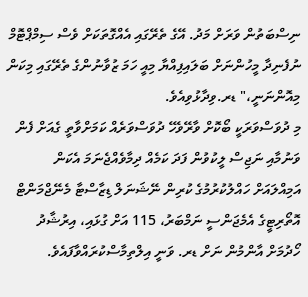ނިސްބަތުން ވަރަށް މަދު. އޭގެ ތެރޭގައި އެއްގޮތަކަށް ވެސް ސިމްޕްޓޮމް ނުފެނިދާ މީހުންނަށް ބަލައިފިއްޔާ މިއީ ހަމަ ޒުވާނުންގެ ތެރޭގައި މިކަން މިއޮންނަނީ،" ޑރ.ވިދާޅުވިއެވެ.
މި ދުވަސްވަރަކީ ބޯކޮށް ވާރޭވެހޭ ދުވަސްވަރެއް ކަމަށްވާތީ ގެއަށް ފެން ވަނުމާއި ނަޖިސް ލީކުވުން ފަދަ ކަމެއް ދިމާވެއްޖެނަމަ އެކަން އަމިއްލައަށް ހައްލުކުރުމުގެ ކުރިން ނޭޝަނަލް ޑިޒާސްޓާ މެނޭޖްމަންޓް އޮތޯރިޓީގެ އެމެޖަންސީ ނަމްބަރު، 115 އަށް ގުޅައި، އިރުޝާދު ހޯދުމަށް އާންމުން ނަށް ޑރ. ވަނީ އިލްތިމާސްކުރައްވާފައެވެ.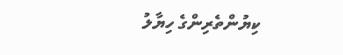ކިޔުންތެރިންގެ ހިޔާލު